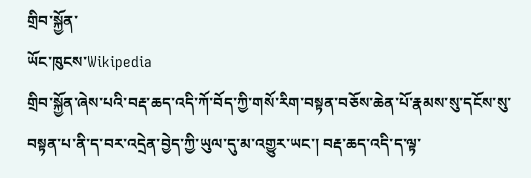གྲིབ་སྐྱོན་
ཡོང་ཁུངས་Wikipedia
གྲིབ་སྐྱོན་ཞེས་པའི་བརྡ་ཆད་འདི་ཀོ་བོད་ཀྱི་གསོ་རིག་བསྟན་བཅོས་ཆེན་པོ་རྣམས་སུ་དངོས་སུ་བསྟན་པ་ནི་ད་བར་འདྲེན་བྱེད་ཀྱི་ཡུལ་དུ་མ་འགྱུར་ཡང་། བརྡ་ཆད་འདི་ད་ལྟ་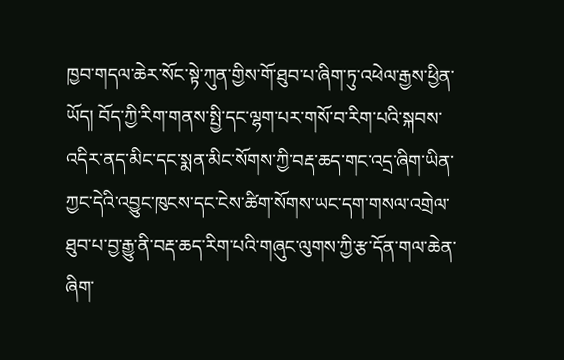ཁྱབ་གདལ་ཆེར་སོང་སྟེ་ཀུན་གྱིས་གོ་ཐུབ་པ་ཞིག་ཏུ་འཕེལ་རྒྱས་ཕྱིན་ཡོད། བོད་ཀྱི་རིག་གནས་སྤྱི་དང་ལྷག་པར་གསོ་བ་རིག་པའི་སྐབས་འདིར་ནད་མིང་དང་སྨན་མིང་སོགས་ཀྱི་བརྡ་ཆད་གང་འདྲ་ཞིག་ཡིན་ཀྱང་དེའི་འབྱུང་ཁུངས་དང་ངེས་ཚིག་སོགས་ཡང་དག་གསལ་འགྲེལ་ཐུབ་པ་བྱ་རྒྱུ་ནི་བརྡ་ཆད་རིག་པའི་གཞུང་ལུགས་ཀྱི་རྩ་དོན་གལ་ཆེན་ཞིག་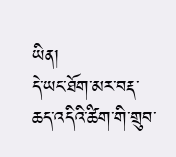ཡིན།
དེ་ཡང་ཐོག་མར་བརྡ་ཆད་འདིའི་ཚིག་གི་གྲུབ་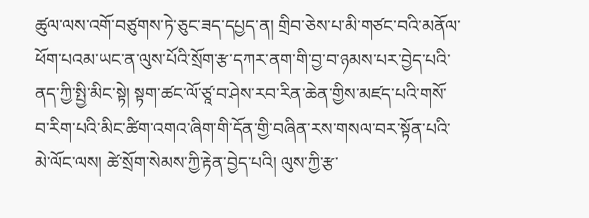ཚུལ་ལས་འགོ་བཙུགས་ཏེ་ཅུང་ཟད་དཔྱད་ན། གྲིབ་ཅེས་པ་མི་གཙང་བའི་མནོལ་ཕོག་པའམ་ཡང་ན་ལུས་པོའི་སྲོག་རྩ་དཀར་ནག་གི་བྱ་བ་ཉམས་པར་བྱེད་པའི་ནད་ཀྱི་སྤྱི་མིང་སྟེ། སྟག་ཚང་ལོ་ཙཱ་བ་ཤེས་རབ་རིན་ཆེན་གྱིས་མཛད་པའི་གསོ་བ་རིག་པའི་མིང་ཚིག་འགའ་ཞིག་གི་དོན་གྱི་བཞིན་རས་གསལ་བར་སྟོན་པའི་མེ་ལོང་ལས། ཚེ་སྲོག་སེམས་ཀྱི་རྟེན་བྱེད་པའི། ལུས་ཀྱི་རྩ་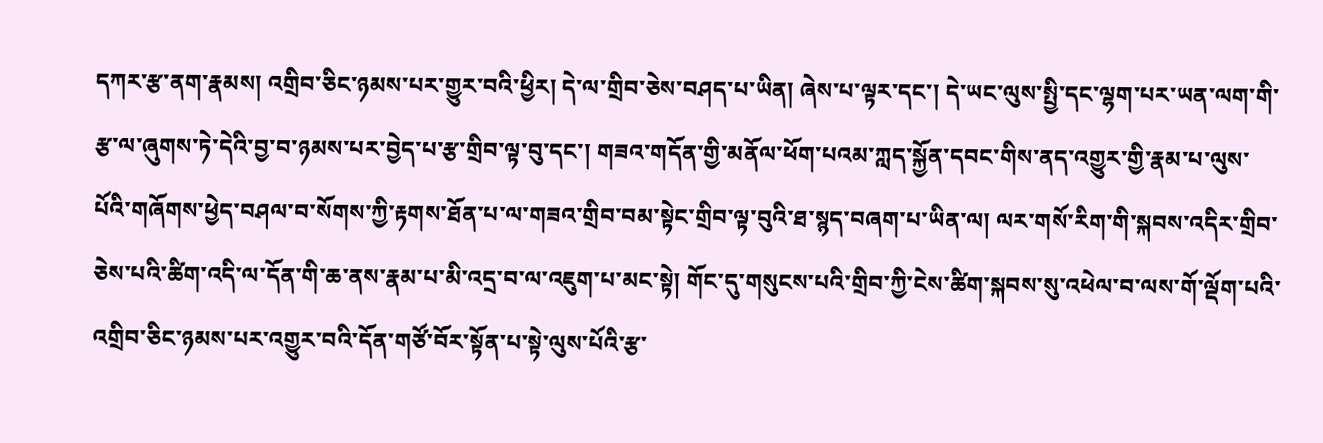དཀར་རྩ་ནག་རྣམས། འགྲིབ་ཅིང་ཉམས་པར་གྱུར་བའི་ཕྱིར། དེ་ལ་གྲིབ་ཅེས་བཤད་པ་ཡིན། ཞེས་པ་ལྟར་དང་། དེ་ཡང་ལུས་སྤྱི་དང་ལྷག་པར་ཡན་ལག་གི་རྩ་ལ་ཞུགས་ཏེ་དེའི་བྱ་བ་ཉམས་པར་བྱེད་པ་རྩ་གྲིབ་ལྟ་བུ་དང་། གཟའ་གདོན་གྱི་མནོལ་ཕོག་པའམ་ཀླད་སྐྱོན་དབང་གིས་ནད་འགྱུར་གྱི་རྣམ་པ་ལུས་པོའི་གཞོགས་ཕྱེད་བཤལ་བ་སོགས་ཀྱི་རྟགས་ཐོན་པ་ལ་གཟའ་གྲིབ་བམ་སྟེང་གྲིབ་ལྟ་བུའི་ཐ་སྙད་བཞག་པ་ཡིན་ལ། ལར་གསོ་རིག་གི་སྐབས་འདིར་གྲིབ་ཅེས་པའི་ཚིག་འདི་ལ་དོན་གི་ཆ་ནས་རྣམ་པ་མི་འདྲ་བ་ལ་འཇུག་པ་མང་སྟེ། གོང་དུ་གསུངས་པའི་གྲིབ་ཀྱི་ངེས་ཚིག་སྐབས་སུ་འཕེལ་བ་ལས་གོ་ལྡོག་པའི་འགྲིབ་ཅིང་ཉམས་པར་འགྱུར་བའི་དོན་གཙོ་བོར་སྟོན་པ་སྟེ་ལུས་པོའི་རྩ་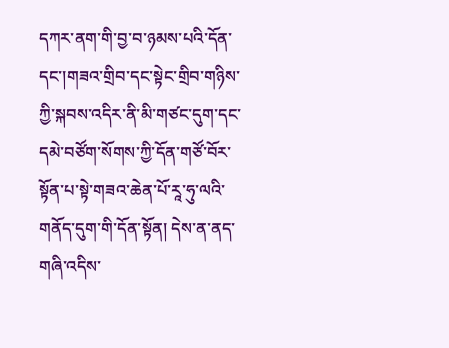དཀར་ནག་གི་བྱ་བ་ཉམས་པའི་དོན་དང་།གཟའ་གྲིབ་དང་སྟེང་གྲིབ་གཉིས་ཀྱི་སྐབས་འདིར་ནི་མི་གཙང་དུག་དང་དམེ་བཙོག་སོགས་ཀྱི་དོན་གཙོ་བོར་སྟོན་པ་སྟེ་གཟའ་ཆེན་པོ་རཱ་ཧུ་ལའི་གནོད་དུག་གི་དོན་སྟོན། དེས་ན་ནད་གཞི་འདིས་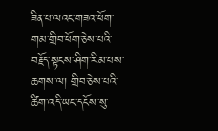ཟིན་པ་ལའང་གཟའ་ཕོག་གམ་གྲིབ་ཕོག་ཅེས་པའི་བརྗོད་སྟངས་ཤིག་རིམ་པས་ཆགས་ལ། གྲིབ་ཅེས་པའི་ཚིག་འདི་ཡང་དངོས་སུ་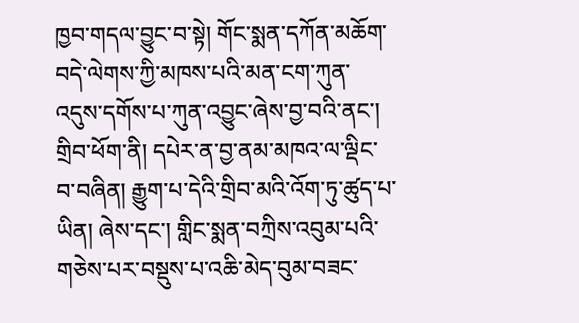ཁྱབ་གདལ་བྱུང་བ་སྟེ། གོང་སྨན་དཀོན་མཆོག་བདེ་ལེགས་ཀྱི་མཁས་པའི་མན་ངག་ཀུན་འདུས་དགོས་པ་ཀུན་འབྱུང་ཞེས་བྱ་བའི་ནང་། གྲིབ་ཕོག་ནི། དཔེར་ན་བྱ་ནམ་མཁའ་ལ་ལྡིང་བ་བཞིན། རྒྱུག་པ་དེའི་གྲིབ་མའི་འོག་ཏུ་ཚུད་པ་ཡིན། ཞེས་དང་། གླིང་སྨན་བཀྲིས་འབུམ་པའི་གཅེས་པར་བསྡུས་པ་འཆི་མེད་བུམ་བཟང་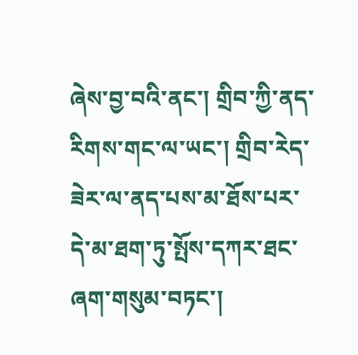ཞེས་བྱ་བའི་ནང་། གྲིབ་ཀྱི་ནད་རིགས་གང་ལ་ཡང་། གྲིབ་རེད་ཟེར་ལ་ནད་པས་མ་ཐོས་པར་དེ་མ་ཐག་ཏུ་སྤོས་དཀར་ཐང་ཞག་གསུམ་བཏང་།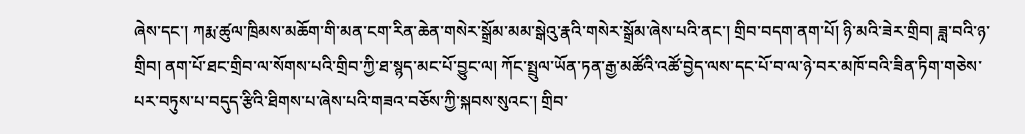ཞེས་དང་། ཀརྨ་ཚུལ་ཁྲིམས་མཆོག་གི་མན་ངག་རིན་ཆེན་གསེར་སྒྲོམ་མམ་སྒེའུ་རྣའི་གསེར་སྒྲོམ་ཞེས་པའི་ནང་། གྲིབ་བདག་ནག་པོ། ཉི་མའི་ཟེར་གྲིབ། ཟླ་བའི་ཉ་གྲིབ། ནག་པོ་ཐང་གྲིབ་ལ་སོགས་པའི་གྲིབ་ཀྱི་ཐ་སྙད་མང་པོ་བྱུང་ལ། ཀོང་སྤྲུལ་ཡོན་ཏན་རྒྱ་མཚོའི་འཚོ་བྱེད་ལས་དང་པོ་བ་ལ་ཉེ་བར་མཁོ་བའི་ཟིན་ཏིག་གཅེས་པར་བཏུས་པ་བདུད་རྩིའི་ཐིགས་པ་ཞེས་པའི་གཟའ་བཅོས་ཀྱི་སྐབས་སུའང་། གྲིབ་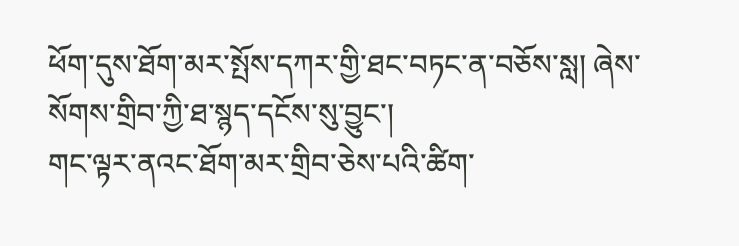ཕོག་དུས་ཐོག་མར་སྤོས་དཀར་གྱི་ཐང་བཏང་ན་བཅོས་སླ། ཞེས་སོགས་གྲིབ་ཀྱི་ཐ་སྙད་དངོས་སུ་བྱུང་།
གང་ལྟར་ནའང་ཐོག་མར་གྲིབ་ཅེས་པའི་ཚིག་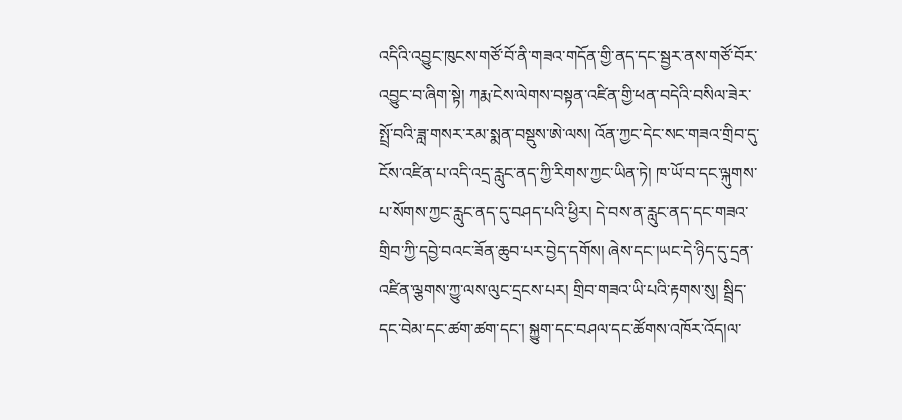འདིའི་འབྱུང་ཁུངས་གཙོ་བོ་ནི་གཟའ་གདོན་གྱི་ནད་དང་སྦྱར་ནས་གཙོ་བོར་འབྱུང་བ་ཞིག་སྟེ། ཀརྨ་ངེས་ལེགས་བསྟན་འཛིན་གྱི་ཕན་བདེའི་བསིལ་ཟེར་སྤྲོ་བའི་ཟླ་གསར་རམ་སྨན་བསྡུས་ཨེ་ལས། འོན་ཀྱང་དེང་སང་གཟའ་གྲིབ་དུ་ངོས་འཛིན་པ་འདི་འདྲ་རླུང་ནད་ཀྱི་རིགས་ཀྱང་ཡིན་ཏེ། ཁ་ཡོ་བ་དང་ལྐུགས་པ་སོགས་ཀྱང་རླུང་ནད་དུ་བཤད་པའི་ཕྱིར། དེ་བས་ན་རླུང་ནད་དང་གཟའ་གྲིབ་ཀྱི་དབྱེ་བའང་ཟོན་ཆུབ་པར་བྱེད་དགོས། ཞེས་དང་།ཡང་དེ་ཉིད་དུ་དྲན་འཛིན་ལྕགས་ཀྱུ་ལས་ལུང་དྲངས་པར། གྲིབ་གཟའ་ཡི་པའི་རྟགས་སུ། སྦྲིད་དང་བེམ་དང་ཚག་ཚག་དང་། སྐྱུག་དང་བཤལ་དང་ཚོགས་འཁོར་འོད།ལ་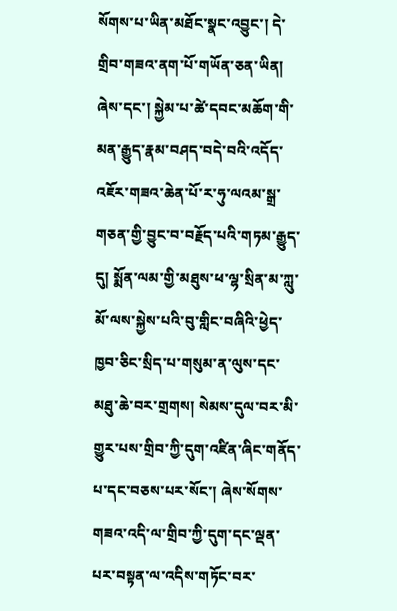སོགས་པ་ཡིན་མཐོང་སྣང་འབྱུང་། དེ་གྲིབ་གཟའ་ནག་པོ་གཡོན་ཅན་ཡིན། ཞེས་དང་། སྐྱེམ་པ་ཚེ་དབང་མཆོག་གི་མན་རྒྱུད་རྣམ་བཤད་བདེ་བའི་འདོད་འཇོར་གཟའ་ཆེན་པོ་ར་ཧུ་ལའམ་སྒྲ་གཅན་གྱི་བྱུང་བ་བརྗོད་པའི་གཏམ་རྒྱུད་དུ། སྨོན་ལམ་གྱི་མཐུས་ཕ་ལྷ་སྲིན་མ་ཀླུ་མོ་ལས་སྐྱེས་པའི་བུ་གླིང་བཞིའི་ཕྱེད་ཁྱབ་ཅིང་སྲིད་པ་གསུམ་ན་ལུས་དང་མཐུ་ཆེ་བར་གྲགས། སེམས་དུལ་བར་མི་གྱུར་པས་གྲིབ་ཀྱི་དུག་འཛིན་ཞིང་གནོད་པ་དང་བཅས་པར་སོང་། ཞེས་སོགས་གཟའ་འདི་ལ་གྲིབ་ཀྱི་དུག་དང་ལྡན་པར་བསྟན་ལ་འདིས་གཏོང་བར་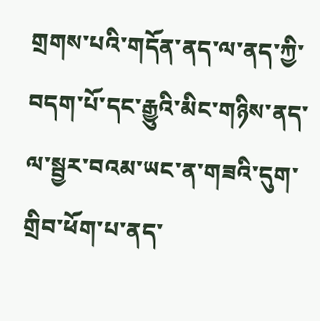གྲགས་པའི་གདོན་ནད་ལ་ནད་ཀྱི་བདག་པོ་དང་རྒྱུའི་མིང་གཉིས་ནད་ལ་སྦྱར་བའམ་ཡང་ན་གཟའི་དུག་གྲིབ་ཕོག་པ་ནད་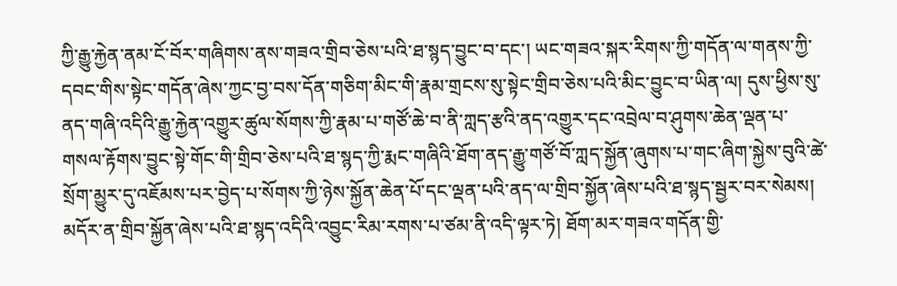ཀྱི་རྒྱུ་རྐྱེན་ནམ་ངོ་བོར་གཞིགས་ནས་གཟའ་གྲིབ་ཅེས་པའི་ཐ་སྙད་བྱུང་བ་དང་། ཡང་གཟའ་སྐར་རིགས་ཀྱི་གདོན་ལ་གནས་ཀྱི་དབང་གིས་སྟེང་གདོན་ཞེས་ཀྱང་བྱ་བས་དོན་གཅིག་མིང་གི་རྣམ་གྲངས་སུ་སྟེང་གྲིབ་ཅེས་པའི་མིང་བྱུང་བ་ཡིན་ལ། དུས་ཕྱིས་སུ་ནད་གཞི་འདིའི་རྒྱུ་རྐྱེན་འགྱུར་ཚུལ་སོགས་ཀྱི་རྣམ་པ་གཙོ་ཆེ་བ་ནི་ཀླད་རྩའི་ནད་འགྱུར་དང་འབྲེལ་བ་ཤུགས་ཆེན་ལྡན་པ་གསལ་རྟོགས་བྱུང་སྟེ་གོང་གི་གྲིབ་ཅེས་པའི་ཐ་སྙད་ཀྱི་རྨང་གཞིའི་ཐོག་ནད་རྒྱུ་གཙོ་བོ་ཀླད་སྐྱོན་ཞུགས་པ་གང་ཞིག་སྐྱེས་བུའི་ཚེ་སྲོག་མྱུར་དུ་འཇོམས་པར་བྱེད་པ་སོགས་ཀྱི་ཉེས་སྐྱོན་ཆེན་པོ་དང་ལྡན་པའི་ནད་ལ་གྲིབ་སྐྱོན་ཞེས་པའི་ཐ་སྙད་སྦྱར་བར་སེམས།
མདོར་ན་གྲིབ་སྐྱོན་ཞེས་པའི་ཐ་སྙད་འདིའི་འབྱུང་རིམ་རགས་པ་ཙམ་ནི་འདི་ལྟར་ཏེ། ཐོག་མར་གཟའ་གདོན་གྱི་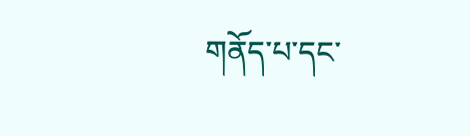གནོད་པ་དང་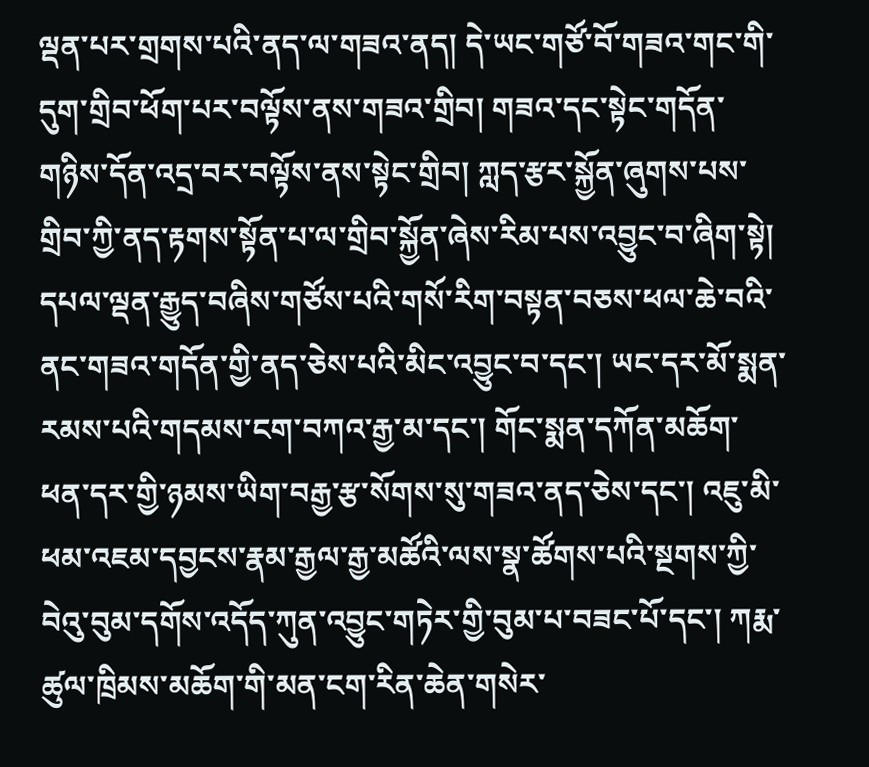ལྡན་པར་གྲགས་པའི་ནད་ལ་གཟའ་ནད། དེ་ཡང་གཙོ་བོ་གཟའ་གང་གི་དུག་གྲིབ་ཕོག་པར་བལྟོས་ནས་གཟའ་གྲིབ། གཟའ་དང་སྟེང་གདོན་གཉིས་དོན་འདྲ་བར་བལྟོས་ནས་སྟེང་གྲིབ། ཀླད་རྩར་སྐྱོན་ཞུགས་པས་གྲིབ་ཀྱི་ནད་རྟགས་སྟོན་པ་ལ་གྲིབ་སྐྱོན་ཞེས་རིམ་པས་འབྱུང་བ་ཞིག་སྟེ། དཔལ་ལྡན་རྒྱུད་བཞིས་གཙོས་པའི་གསོ་རིག་བསྟན་བཅས་ཕལ་ཆེ་བའི་ནང་གཟའ་གདོན་གྱི་ནད་ཅེས་པའི་མིང་འབྱུང་བ་དང་། ཡང་དར་མོ་སྨན་རམས་པའི་གདམས་ངག་བཀའ་རྒྱ་མ་དང་། གོང་སྨན་དཀོན་མཆོག་ཕན་དར་གྱི་ཉམས་ཡིག་བརྒྱ་རྩ་སོགས་སུ་གཟའ་ནད་ཅེས་དང་། འཇུ་མི་ཕམ་འཇམ་དབྱངས་རྣམ་རྒྱལ་རྒྱ་མཚོའི་ལས་སྣ་ཚོགས་པའི་སྔགས་ཀྱི་བེའུ་བུམ་དགོས་འདོད་ཀུན་འབྱུང་གཏེར་གྱི་བུམ་པ་བཟང་པོ་དང་། ཀརྨ་ཚུལ་ཁྲིམས་མཆོག་གི་མན་ངག་རིན་ཆེན་གསེར་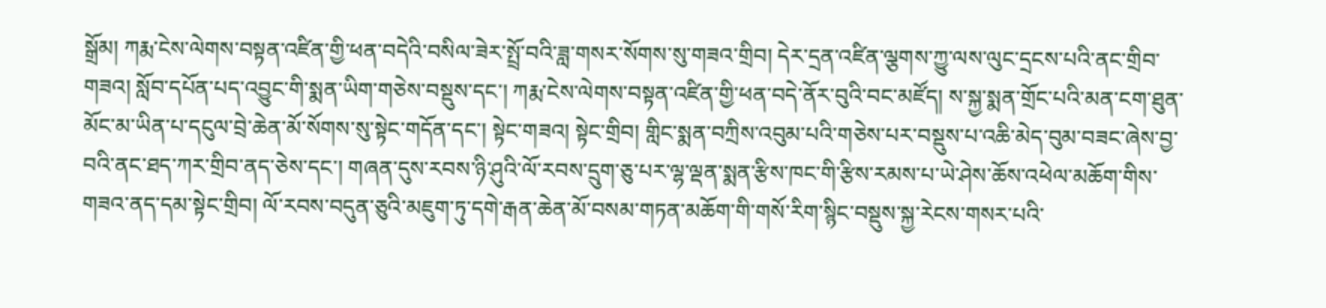སྒྲོམ། ཀརྨ་ངེས་ལེགས་བསྟན་འཛིན་གྱི་ཕན་བདེའི་བསིལ་ཟེར་སྤྲོ་བའི་ཟླ་གསར་སོགས་སུ་གཟའ་གྲིབ། དེར་དྲན་འཛིན་ལྕགས་ཀྱུ་ལས་ལུང་དྲངས་པའི་ནང་གྲིབ་གཟའ། སློབ་དཔོན་པད་འབྱུང་གི་སྨན་ཡིག་གཅེས་བསྡུས་དང་། ཀརྨ་ངེས་ལེགས་བསྟན་འཛིན་གྱི་ཕན་བདེ་ནོར་བུའི་བང་མཛོད། ས་སྐྱ་སྨན་གྲོང་པའི་མན་ངག་ཐུན་མོང་མ་ཡིན་པ་དངུལ་བྲེ་ཆེན་མོ་སོགས་སུ་སྟེང་གདོན་དང་། སྟེང་གཟའ། སྟེང་གྲིབ། གླིང་སྨན་བཀྲིས་འབུམ་པའི་གཅེས་པར་བསྡུས་པ་འཆི་མེད་བུམ་བཟང་ཞེས་བྱ་བའི་ནང་ཐད་ཀར་གྲིབ་ནད་ཅེས་དང་། གཞན་དུས་རབས་ཉི་ཤུའི་ལོ་རབས་དྲུག་ཅུ་པར་ལྷ་ལྡན་སྨན་རྩིས་ཁང་གི་རྩིས་རམས་པ་ཡེ་ཤེས་ཆོས་འཕེལ་མཆོག་གིས་གཟའ་ནད་དམ་སྟེང་གྲིབ། ལོ་རབས་བདུན་ཅུའི་མཇུག་ཏུ་དགེ་རྒན་ཆེན་མོ་བསམ་གཏན་མཆོག་གི་གསོ་རིག་སྙིང་བསྡུས་སྐྱ་རེངས་གསར་པའི་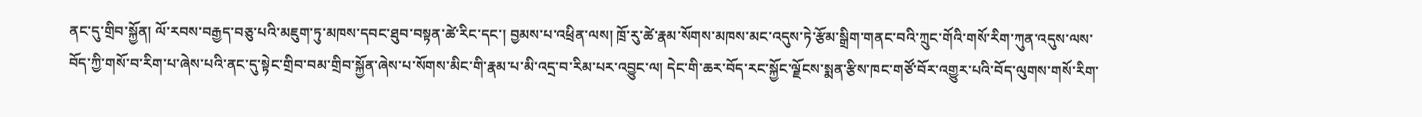ནང་དུ་གྲིབ་སྐྱོན། ལོ་རབས་བརྒྱད་བཅུ་པའི་མཇུག་ཏུ་མཁས་དབང་ཐུབ་བསྟན་ཚེ་རིང་དང་། བྱམས་པ་འཕྲིན་ལས། ཁྲོ་རུ་ཚེ་རྣམ་སོགས་མཁས་མང་འདུས་ཏེ་རྩོམ་སྒྲིག་གནང་བའི་ཀྲུང་གོའི་གསོ་རིག་ཀུན་འདུས་ལས་བོད་ཀྱི་གསོ་བ་རིག་པ་ཞེས་པའི་ནང་དུ་སྟེང་གྲིབ་བམ་གྲིབ་སྐྱོན་ཞེས་པ་སོགས་མིང་གི་རྣམ་པ་མི་འདྲ་བ་རིམ་པར་འབྱུང་ལ། དེང་གི་ཆར་བོད་རང་སྐྱོང་ལྗོངས་སྨན་རྩིས་ཁང་གཙོ་བོར་འགྱུར་པའི་བོད་ལུགས་གསོ་རིག་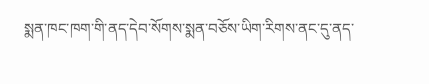སྨན་ཁང་ཁག་གི་ནད་དེབ་སོགས་སྨན་བཅོས་ཡིག་རིགས་ནང་དུ་ནད་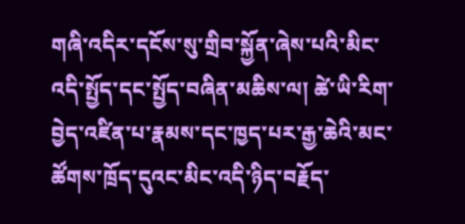གཞི་འདིར་དངོས་སུ་གྲིབ་སྐྱོན་ཞེས་པའི་མིང་འདི་སྤྱོད་དང་སྤྱོད་བཞིན་མཆིས་ལ། ཚེ་ཡི་རིག་བྱེད་འཛིན་པ་རྣམས་དང་ཁྱད་པར་རྒྱ་ཆེའི་མང་ཚོགས་ཁྲོད་དུའང་མིང་འདི་ཉིད་བརྗོད་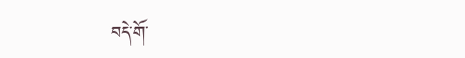བདེ་གོ་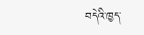བདེའི་ཁྱད་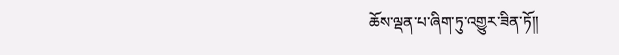ཆོས་ལྡན་པ་ཞིག་ཏུ་འགྱུར་ཟིན་ཏོ།།